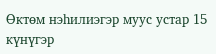Өктөм нэһилиэгэр муус устар 15 күнүгэр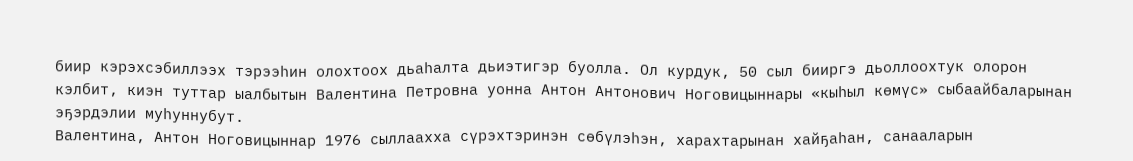биир кэрэхсэбиллээх тэрээһин олохтоох дьаһалта дьиэтигэр буолла. Ол курдук, 50 сыл бииргэ дьоллоохтук олорон кэлбит, киэн туттар ыалбытын Валентина Петровна уонна Антон Антонович Ноговицыннары «кыһыл көмүс» сыбаайбаларынан эҕэрдэлии муһуннубут.
Валентина, Антон Ноговицыннар 1976 сыллаахха cүрэхтэринэн сөбүлэһэн, харахтарынан хайҕаһан, санааларын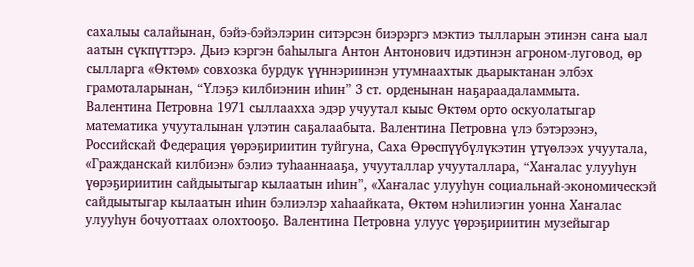сахалыы салайынан, бэйэ-бэйэлэрин ситэрсэн биэрэргэ мэктиэ тылларын этинэн саҥа ыал аатын сүкпүттэрэ. Дьиэ кэргэн баһылыга Антон Антонович идэтинэн агроном-луговод, өр сылларга «Өктөм» совхозка бурдук үүннэриинэн утумнаахтык дьарыктанан элбэх грамоталарынан, “Үлэҕэ килбиэнин иһин” 3 ст. орденынан наҕараадаламмыта.
Валентина Петровна 1971 сыллаахха эдэр учуутал кыыс Өктөм орто оскуолатыгар математика учууталынан үлэтин саҕалаабыта. Валентина Петровна үлэ бэтэрээнэ, Российскай Федерация үөрэҕириитин туйгуна, Саха Өрөспүүбүлүкэтин үтүөлээх учуутала, «Гражданскай килбиэн» бэлиэ туһааннааҕа, учууталлар учууталлара, “Хаҥалас улууһун үөрэҕириитин сайдыытыгар кылаатын иһин”, «Хаҥалас улууһун социальнай-экономическэй сайдыытыгар кылаатын иһин бэлиэлэр хаһаайката, Өктөм нэһилиэгин уонна Хаҥалас улууһун бочуоттаах олохтооҕо. Валентина Петровна улуус үөрэҕириитин музейыгар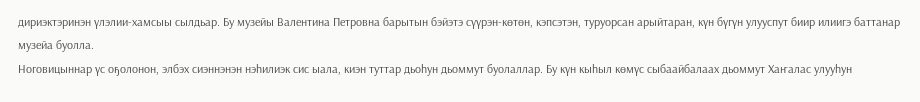дириэктэринэн үлэлии-хамсыы сылдьар. Бу музейы Валентина Петровна барытын бэйэтэ сүүрэн-көтөн, кэпсэтэн, туруорсан арыйтаран, күн бүгүн улууспут биир илиигэ баттанар музейа буолла.
Ноговицыннар үс оҕолонон, элбэх сиэннэнэн нэһилиэк сис ыала, киэн туттар дьоһун дьоммут буолаллар. Бу күн кыһыл көмүс сыбаайбалаах дьоммут Хаҥалас улууһун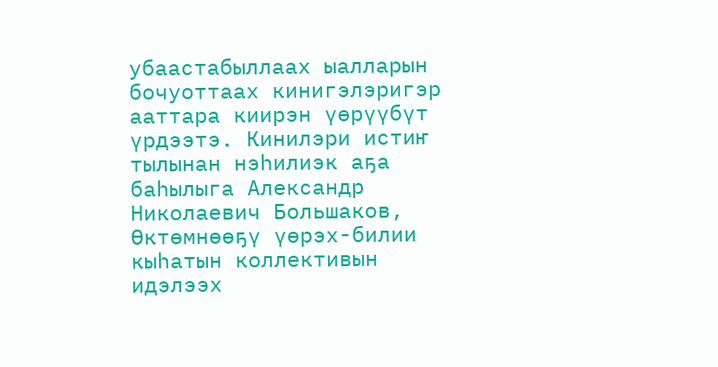убаастабыллаах ыалларын бочуоттаах кинигэлэригэр ааттара киирэн үөрүүбүт үрдээтэ. Кинилэри истиҥ тылынан нэһилиэк аҕа баһылыга Александр Николаевич Большаков, Өктөмнөөҕү үөрэх-билии кыһатын коллективын идэлээх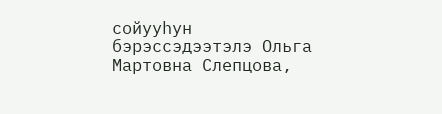сойууһун бэрэссэдээтэлэ Ольга Мартовна Слепцова,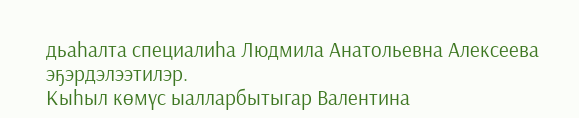дьаһалта специалиһа Людмила Анатольевна Алексеева эҕэрдэлээтилэр.
Кыһыл көмүс ыалларбытыгар Валентина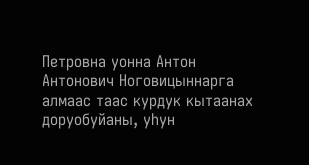Петровна уонна Антон Антонович Ноговицыннарга алмаас таас курдук кытаанах доруобуйаны, уһун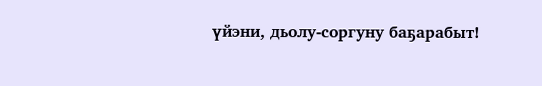үйэни, дьолу-соргуну баҕарабыт!